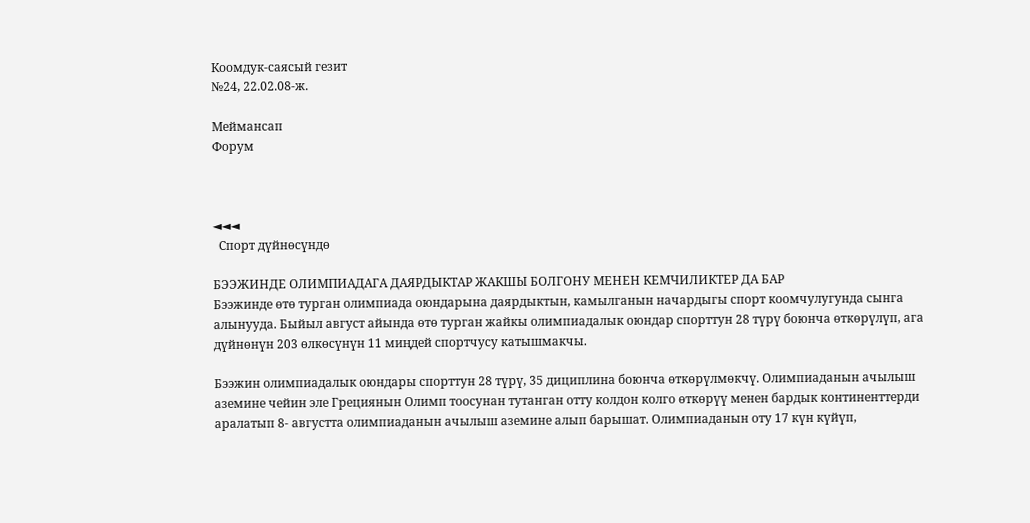Коомдук-саясый гезит
№24, 22.02.08-ж.

Меймансап
Форум



◄◄◄
  Спорт дүйнөсүндө

БЭЭЖИНДЕ ОЛИМПИАДАГА ДАЯРДЫКТАР ЖАКШЫ БОЛГОНУ МЕНЕН КЕМЧИЛИКТЕР ДА БАР
Бээжинде өтө турган олимпиада оюндарына даярдыктын, камылганын начардыгы спорт коомчулугунда сынга алынууда. Быйыл август айында өтө турган жайкы олимпиадалык оюндар спорттун 28 түрү боюнча өткөрүлүп, ага дүйнөнүн 203 өлкөсүнүн 11 миңдей спортчусу катышмакчы.

Бээжин олимпиадалык оюндары спорттун 28 түрү, 35 дициплина боюнча өткөрүлмөкчү. Олимпиаданын ачылыш аземине чейин эле Грециянын Олимп тоосунан тутанган отту колдон колго өткөрүү менен бардык континенттерди аралатып 8- августта олимпиаданын ачылыш аземине алып барышат. Олимпиаданын оту 17 күн күйүп,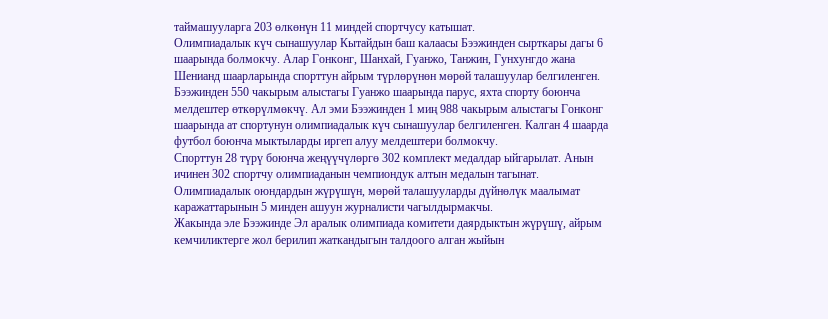таймашууларга 203 өлкөнүн 11 миндей спортчусу катышат.
Олимпиадалык күч сынашуулар Кытайдын баш калаасы Бээжинден сырткары дагы 6 шаарында болмокчу. Алар Гонконг, Шанхай, Гуанжо, Танжин, Гунхунгдо жана Шенианд шаарларында спорттун айрым түрлөрүнөн мөрөй талашуулар белгиленген. Бээжинден 550 чакырым алыстагы Гуанжо шаарында парус, яхта спорту боюнча мелдештер өткөрүлмөкчү. Ал эми Бээжинден 1 миң 988 чакырым алыстагы Гонконг шаарында ат спортунун олимпиадалык күч сынашуулар белгиленген. Калган 4 шаарда футбол боюнча мыктыларды иргеп алуу мелдештери болмокчу.
Спорттун 28 түрү боюнча жеңүүчүлөргө 302 комплект медалдар ыйгарылат. Анын ичинен 302 спортчу олимпиаданын чемпиондук алтын медалын тагынат. Олимпиадалык оюндардын жүрүшүн, мөрөй талашууларды дүйнөлүк маалымат каражаттарынын 5 минден ашуун журналисти чагылдырмакчы.
Жакында эле Бээжинде Эл аралык олимпиада комитети даярдыктын жүрүшү, айрым кемчиликтерге жол берилип жаткандыгын талдоого алган жыйын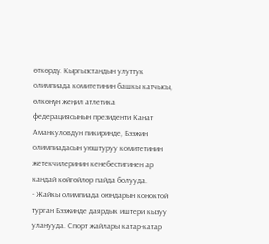өткөрдү. Кыргызстандын улуттук олимпиада комитетинин башкы катчысы, өлкөнүн жеңил атлетика федерациясынын президенти Канат Аманкуловдун пикиринде, Бээжин олимпиадасын уюштуруу комитетинин жетекчилеринин кенебестигинен ар кандай көйгөйлөр пайда болууда.
- Жайкы олимпиада оюндарын коноктой турган Бээжинде даярдык иштери кызуу уланууда. Спорт жайлары катар-катар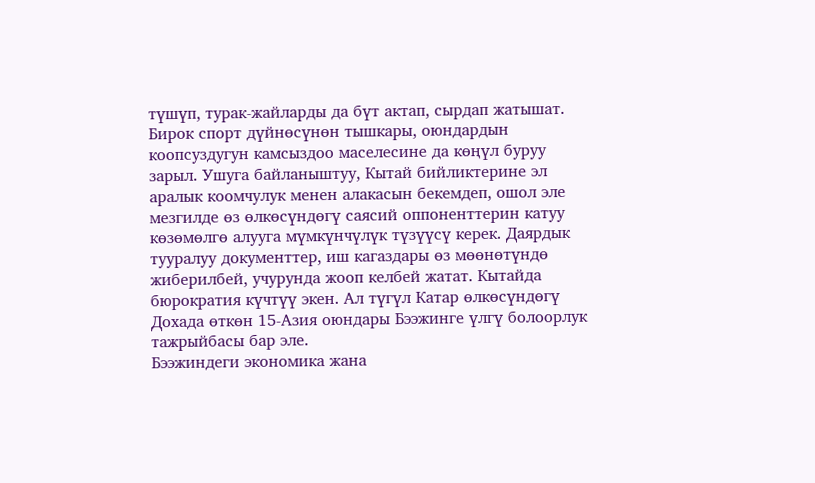түшүп, турак-жайларды да бүт актап, сырдап жатышат. Бирок спорт дүйнөсүнөн тышкары, оюндардын коопсуздугун камсыздоо маселесине да көңүл буруу зарыл. Ушуга байланыштуу, Кытай бийликтерине эл аралык коомчулук менен алакасын бекемдеп, ошол эле мезгилде өз өлкөсүндөгү саясий оппоненттерин катуу көзөмөлгө алууга мүмкүнчүлүк түзүүсү керек. Даярдык тууралуу документтер, иш кагаздары өз мөөнөтүндө жиберилбей, учурунда жооп келбей жатат. Кытайда бюрократия күчтүү экен. Ал түгүл Катар өлкөсүндөгү Дохада өткөн 15-Азия оюндары Бээжинге үлгү болоорлук тажрыйбасы бар эле.
Бээжиндеги экономика жана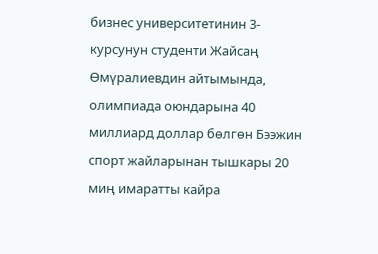бизнес университетинин 3- курсунун студенти Жайсаң Өмүралиевдин айтымында, олимпиада оюндарына 40 миллиард доллар бөлгөн Бээжин спорт жайларынан тышкары 20 миң имаратты кайра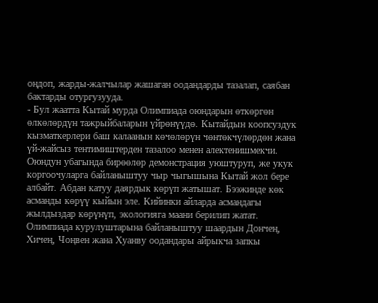оңдоп, жарды-жалчылар жашаган оодандарды тазалап, саябан бактарды отургузууда.
- Бул жаатта Кытай мурда Олимпиада оюндарын өткөргөн өлкөлөрдүн тажрыйбаларын үйрөнүүдө. Кытайдын коопсуздук кызматкерлери баш калаанын көчөлөрүн чөнтөкчүлөрдөн жана үй-жайсыз тентимиштерден тазалоо менен алектенишмекчи. Оюндун убагында бирөөлөр демонстрация уюштуруп, же укук коргоочуларга байланыштуу чыр чыгышына Кытай жол бере албайт. Абдан катуу даярдык көрүп жатышат. Бээжинде көк асманды көрүү кыйын эле. Кийинки айларда асмандагы жылдыздар көрүнүп, экологияга маани берилип жатат. Олимпиада курулуштарына байланыштуу шаардын Дончең, Хичең, Чоңвен жана Хуанву оодандары айрыкча запкы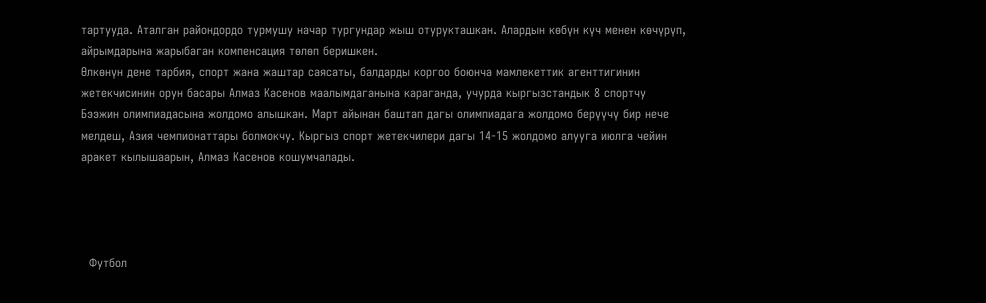тартууда. Аталган райондордо турмушу начар тургундар жыш отурукташкан. Алардын көбүн күч менен көчүрүп, айрымдарына жарыбаган компенсация төлөп беришкен.
Өлкөнүн дене тарбия, спорт жана жаштар саясаты, балдарды коргоо боюнча мамлекеттик агенттигинин жетекчисинин орун басары Алмаз Касенов маалымдаганына караганда, учурда кыргызстандык 8 спортчу Бээжин олимпиадасына жолдомо алышкан. Март айынан баштап дагы олимпиадага жолдомо берүүчү бир нече мелдеш, Азия чемпионаттары болмокчу. Кыргыз спорт жетекчилери дагы 14-15 жолдомо алууга июлга чейин аракет кылышаарын, Алмаз Касенов кошумчалады.




  Футбол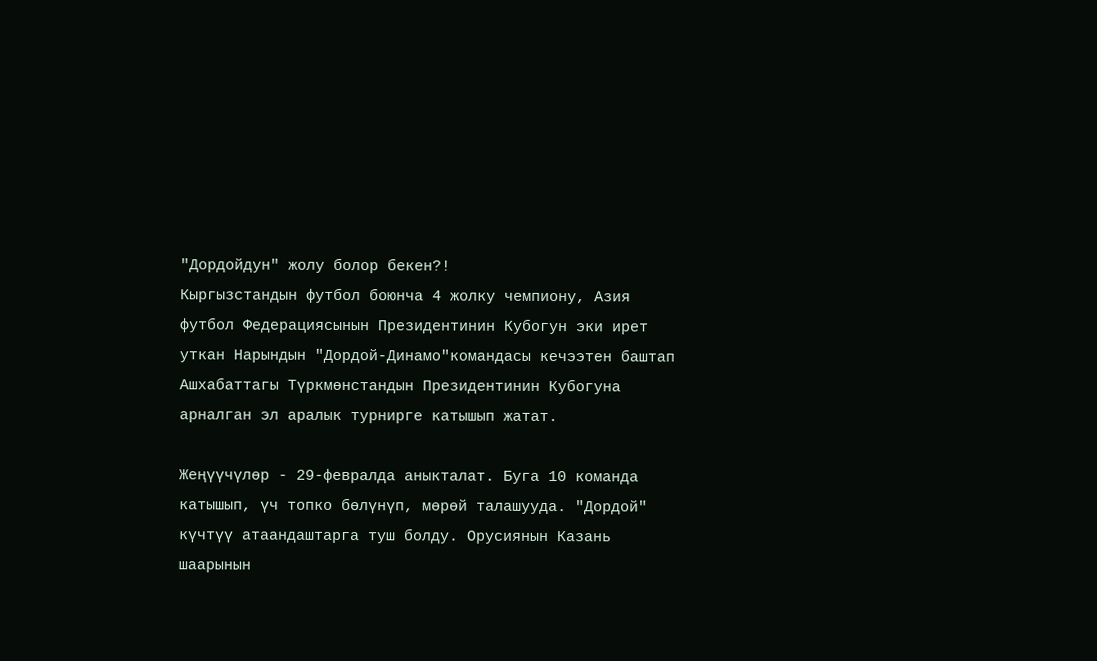"Дордойдун" жолу болор бекен?!
Кыргызстандын футбол боюнча 4 жолку чемпиону, Азия футбол Федерациясынын Президентинин Кубогун эки ирет уткан Нарындын "Дордой-Динамо"командасы кечээтен баштап Ашхабаттагы Түркмөнстандын Президентинин Кубогуна арналган эл аралык турнирге катышып жатат.

Жеңүүчүлөр - 29-февралда аныкталат. Буга 10 команда катышып, үч топко бөлүнүп, мөрөй талашууда. "Дордой" күчтүү атаандаштарга туш болду. Орусиянын Казань шаарынын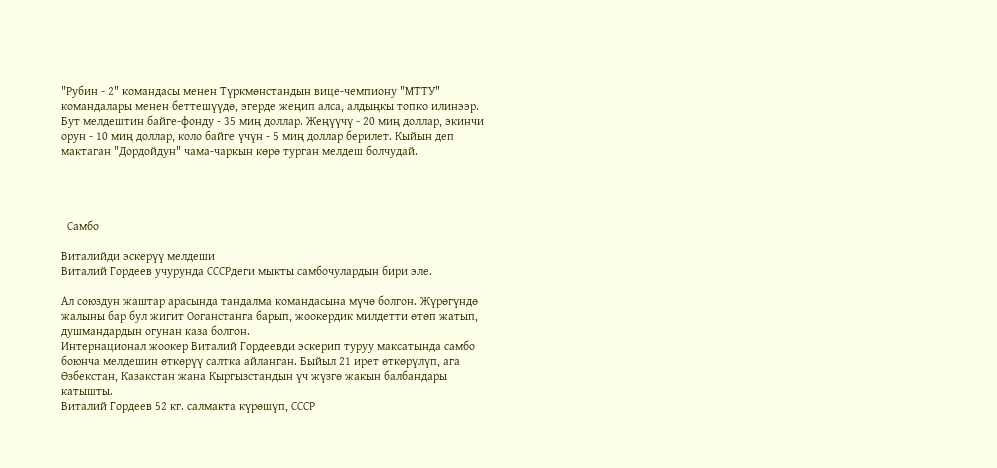"Рубин - 2" командасы менен Түркмөнстандын вице-чемпиону "МТТУ" командалары менен беттешүүдө, эгерде жеңип алса, алдыңкы топко илинээр.
Бут мелдештин байге-фонду - 35 миң доллар. Жеңүүчү - 20 миң доллар, экинчи орун - 10 миң доллар, коло байге үчүн - 5 миң доллар берилет. Кыйын деп мактаган "Дордойдун" чама-чаркын көрө турган мелдеш болчудай.




  Самбо

Виталийди эскерүү мелдеши
Виталий Гордеев учурунда СССРдеги мыкты самбочулардын бири эле.

Ал союздун жаштар арасында тандалма командасына мүчө болгон. Жүрөгүндө жалыны бар бул жигит Ооганстанга барып, жоокердик милдетти өтөп жатып, душмандардын огунан каза болгон.
Интернационал жоокер Виталий Гордеевди эскерип туруу максатында самбо боюнча мелдешин өткөрүү салтка айланган. Быйыл 21 ирет өткөрүлүп, ага Өзбекстан, Казакстан жана Кыргызстандын үч жүзгө жакын балбандары катышты.
Виталий Гордеев 52 кг. салмакта күрөшүп, СССР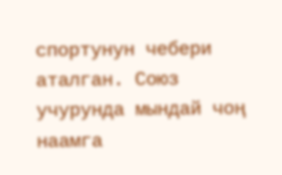спортунун чебери аталган. Союз учурунда мындай чоң наамга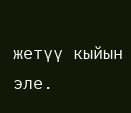жетүү кыйын эле.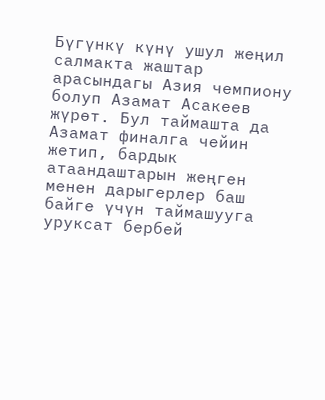Бүгүнкү күнү ушул жеңил салмакта жаштар арасындагы Азия чемпиону болуп Азамат Асакеев жүрөт. Бул таймашта да Азамат финалга чейин жетип, бардык атаандаштарын жеңген менен дарыгерлер баш байге үчүн таймашууга уруксат бербей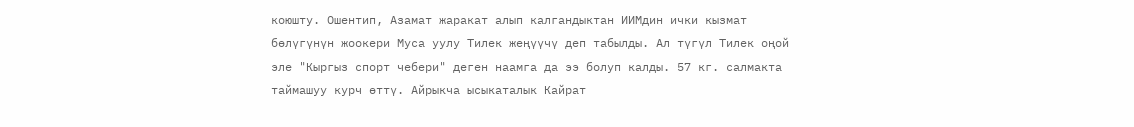коюшту. Ошентип, Азамат жаракат алып калгандыктан ИИМдин ички кызмат бөлүгүнүн жоокери Муса уулу Тилек жеңүүчү деп табылды. Ал түгүл Тилек оңой эле "Кыргыз спорт чебери" деген наамга да ээ болуп калды. 57 кг. салмакта таймашуу курч өттү. Айрыкча ысыкаталык Кайрат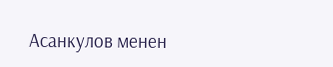Асанкулов менен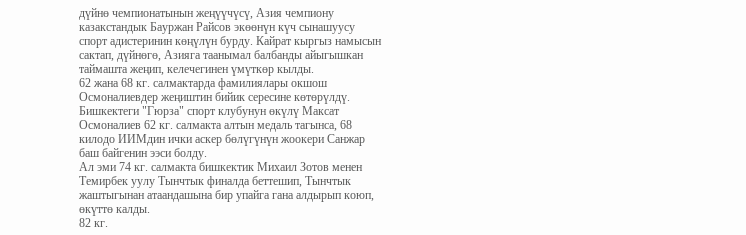дүйнө чемпионатынын жеңүүчүсү, Азия чемпиону казакстандык Бауржан Райсов экөөнүн күч сынашуусу спорт адистеринин көңүлүн бурду. Кайрат кыргыз намысын сактап, дүйнөгө, Азияга таанымал балбанды айыгышкан таймашта жеңип, келечегинен үмүткөр кылды.
62 жана 68 кг. салмактарда фамилиялары окшош Осмоналиевдер жеңиштин бийик сересине көтөрүлдү. Бишкектеги "Гюрза" спорт клубунун өкүлү Максат Осмоналиев 62 кг. салмакта алтын медаль тагынса, 68 килодо ИИМдин ички аскер бөлүгүнүн жоокери Санжар баш байгенин ээси болду.
Ал эми 74 кг. салмакта бишкектик Михаил Зотов менен Темирбек уулу Тынчтык финалда беттешип, Тынчтык жаштыгынан атаандашына бир упайга гана алдырып коюп, өкүттө калды.
82 кг.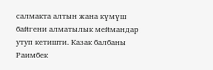салмакта алтын жана күмүш байгени алматылык меймандар утуп кетишти. Казак балбаны Раимбек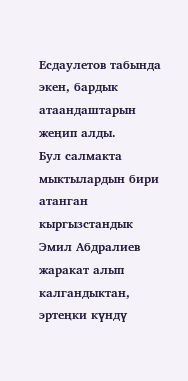Есдаулетов табында экен, бардык атаандаштарын жеңип алды.
Бул салмакта мыктылардын бири атанган кыргызстандык Эмил Абдралиев жаракат алып калгандыктан, эртеңки күндү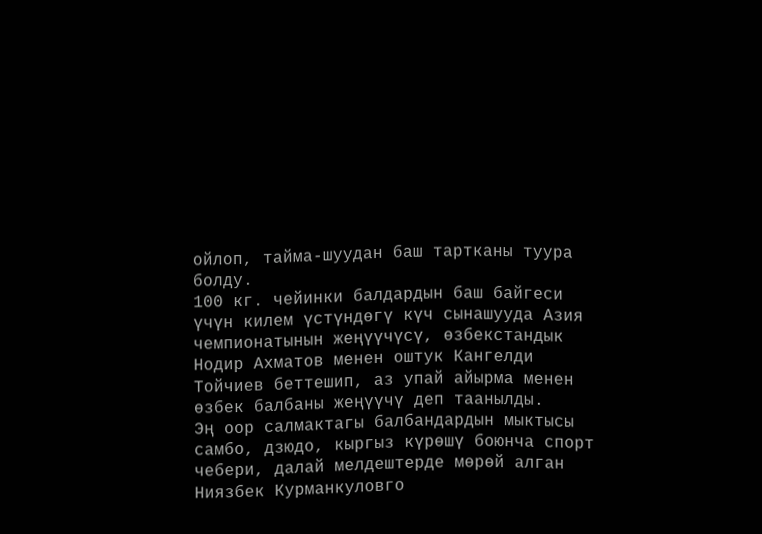ойлоп, тайма-шуудан баш тартканы туура болду.
100 кг. чейинки балдардын баш байгеси үчүн килем үстүндөгү күч сынашууда Азия чемпионатынын жеңүүчүсү, өзбекстандык Нодир Ахматов менен оштук Кангелди Тойчиев беттешип, аз упай айырма менен өзбек балбаны жеңүүчү деп таанылды.
Эң оор салмактагы балбандардын мыктысы самбо, дзюдо, кыргыз күрөшү боюнча спорт чебери, далай мелдештерде мөрөй алган Ниязбек Курманкуловго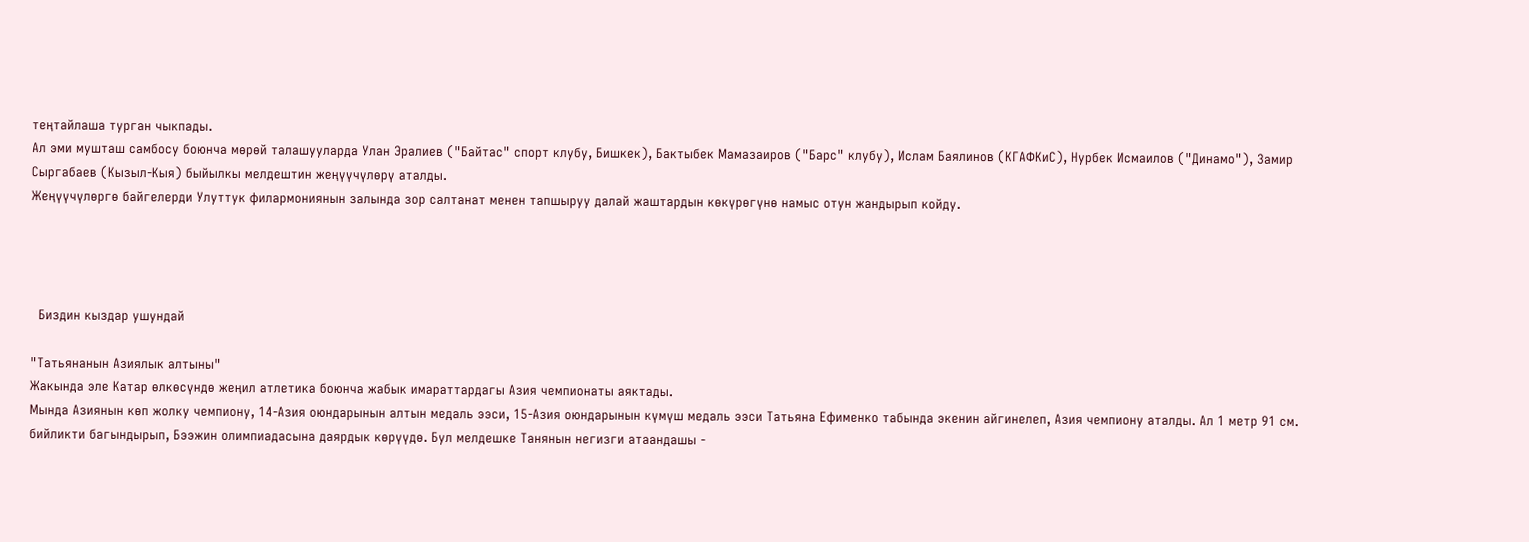теңтайлаша турган чыкпады.
Ал эми мушташ самбосу боюнча мөрөй талашууларда Улан Эралиев ("Байтас" спорт клубу, Бишкек), Бактыбек Мамазаиров ("Барс" клубу), Ислам Баялинов (КГАФКиС), Нурбек Исмаилов ("Динамо"), Замир Сыргабаев (Кызыл-Кыя) быйылкы мелдештин жеңүүчүлөрү аталды.
Жеңүүчүлөргө байгелерди Улуттук филармониянын залында зор салтанат менен тапшыруу далай жаштардын көкүрөгүнө намыс отун жандырып койду.




  Биздин кыздар ушундай

"Татьянанын Азиялык алтыны"
Жакында эле Катар өлкөсүндө жеңил атлетика боюнча жабык имараттардагы Азия чемпионаты аяктады.
Мында Азиянын көп жолку чемпиону, 14-Азия оюндарынын алтын медаль ээси, 15-Азия оюндарынын күмүш медаль ээси Татьяна Ефименко табында экенин айгинелеп, Азия чемпиону аталды. Ал 1 метр 91 см. бийликти багындырып, Бээжин олимпиадасына даярдык көрүүдө. Бул мелдешке Танянын негизги атаандашы -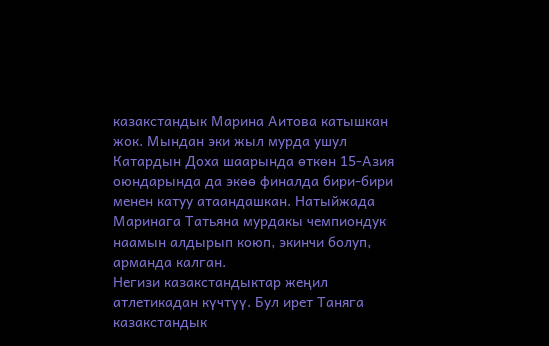казакстандык Марина Аитова катышкан жок. Мындан эки жыл мурда ушул Катардын Доха шаарында өткөн 15-Азия оюндарында да экөө финалда бири-бири менен катуу атаандашкан. Натыйжада Маринага Татьяна мурдакы чемпиондук наамын алдырып коюп, экинчи болуп, арманда калган.
Негизи казакстандыктар жеңил атлетикадан күчтүү. Бул ирет Таняга казакстандык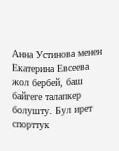Анна Устинова менен Екатерина Евсеева жол бербей, баш байгеге талапкер болушту. Бул ирет спорттук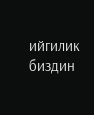ийгилик биздин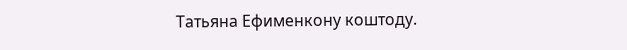Татьяна Ефименкону коштоду.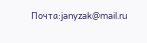Почта:janyzak@mail.ru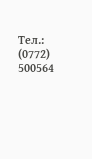Тел.: (0772) 500564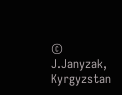© J.Janyzak, Kyrgyzstan